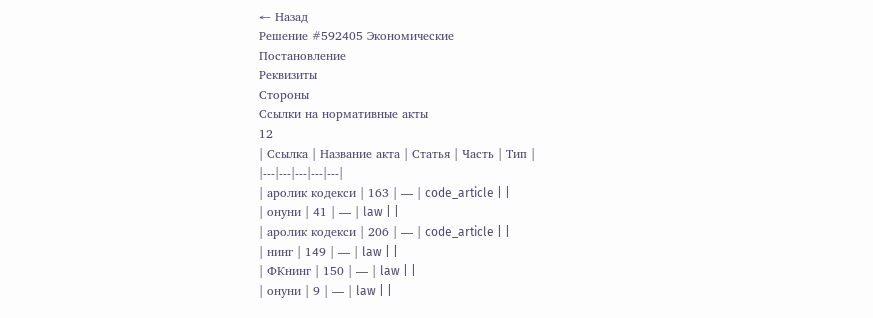← Назад
Решение #592405 Экономические
Постановление
Реквизиты
Стороны
Ссылки на нормативные акты
12
| Ссылка | Название акта | Статья | Часть | Тип |
|---|---|---|---|---|
| аролик кодекси | 163 | — | code_article | |
| онуни | 41 | — | law | |
| аролик кодекси | 206 | — | code_article | |
| нинг | 149 | — | law | |
| ФКнинг | 150 | — | law | |
| онуни | 9 | — | law | |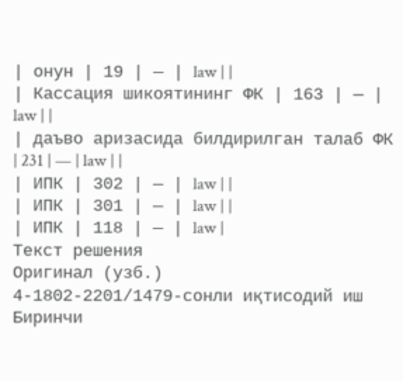| онун | 19 | — | law | |
| Кассация шикоятининг ФК | 163 | — | law | |
| даъво аризасида билдирилган талаб ФК | 231 | — | law | |
| ИПК | 302 | — | law | |
| ИПК | 301 | — | law | |
| ИПК | 118 | — | law |
Текст решения
Оригинал (узб.)
4-1802-2201/1479-сонли иқтисодий иш
Биринчи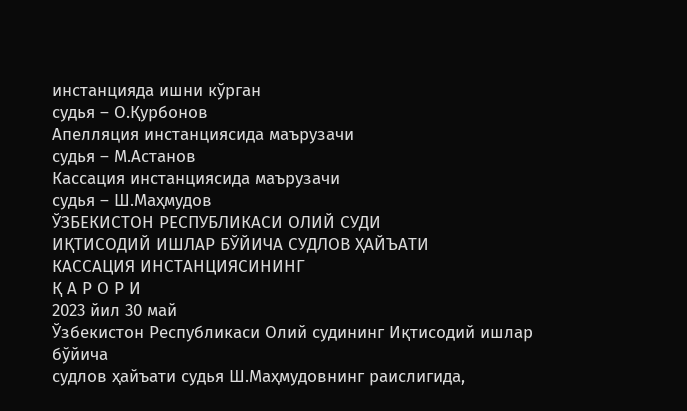инстанцияда ишни кўрган
судья – О.Қурбонов
Апелляция инстанциясида маърузачи
судья – М.Астанов
Кассация инстанциясида маърузачи
судья – Ш.Маҳмудов
ЎЗБЕКИСТОН РЕСПУБЛИКАСИ ОЛИЙ СУДИ
ИҚТИСОДИЙ ИШЛАР БЎЙИЧА СУДЛОВ ҲАЙЪАТИ
КАССАЦИЯ ИНСТАНЦИЯСИНИНГ
Қ А Р О Р И
2023 йил 30 май
Ўзбекистон Республикаси Олий судининг Иқтисодий ишлар бўйича
судлов ҳайъати судья Ш.Маҳмудовнинг раислигида,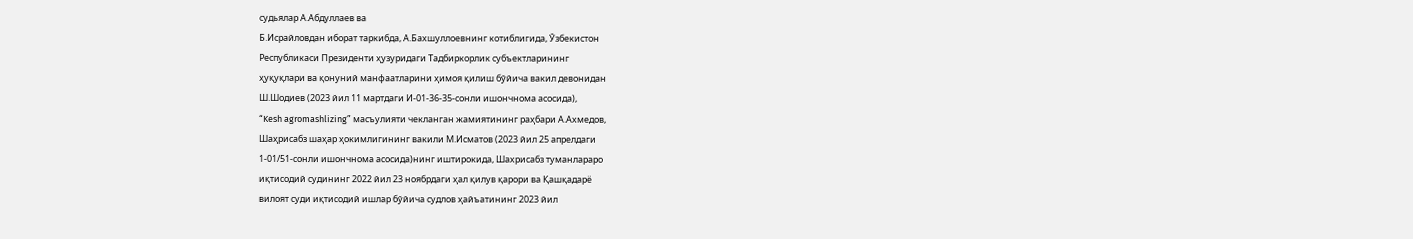судьялар А.Абдуллаев ва
Б.Исрайловдан иборат таркибда, А.Бахшуллоевнинг котиблигида, Ўзбекистон
Республикаси Президенти ҳузуридаги Тадбиркорлик субъектларининг
ҳуқуқлари ва қонуний манфаатларини ҳимоя қилиш бўйича вакил девонидан
Ш.Шодиев (2023 йил 11 мартдаги И-01-36-35-сонли ишончнома асосида),
“Kesh agromashlizing” масъулияти чекланган жамиятининг раҳбари А.Ахмедов,
Шаҳрисабз шаҳар ҳокимлигининг вакили М.Исматов (2023 йил 25 апрелдаги
1-01/51-сонли ишончнома асосида)нинг иштирокида, Шахрисабз туманлараро
иқтисодий судининг 2022 йил 23 ноябрдаги ҳал қилув қарори ва Қашқадарё
вилоят суди иқтисодий ишлар бўйича судлов ҳайъатининг 2023 йил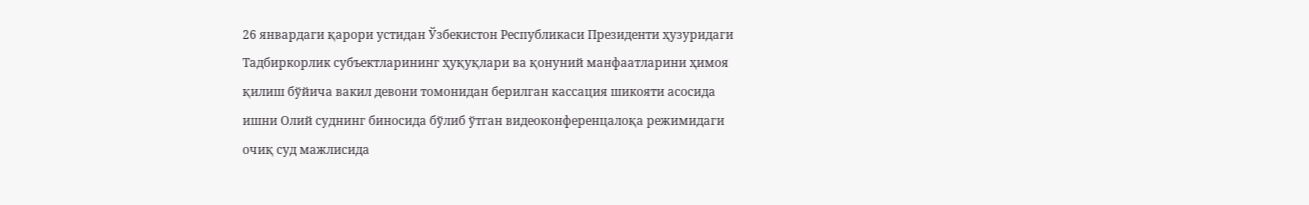26 январдаги қарори устидан Ўзбекистон Республикаси Президенти ҳузуридаги
Тадбиркорлик субъектларининг ҳуқуқлари ва қонуний манфаатларини ҳимоя
қилиш бўйича вакил девони томонидан берилган кассация шикояти асосида
ишни Олий суднинг биносида бўлиб ўтган видеоконференцалоқа режимидаги
очиқ суд мажлисида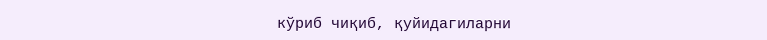кўриб чиқиб, қуйидагиларни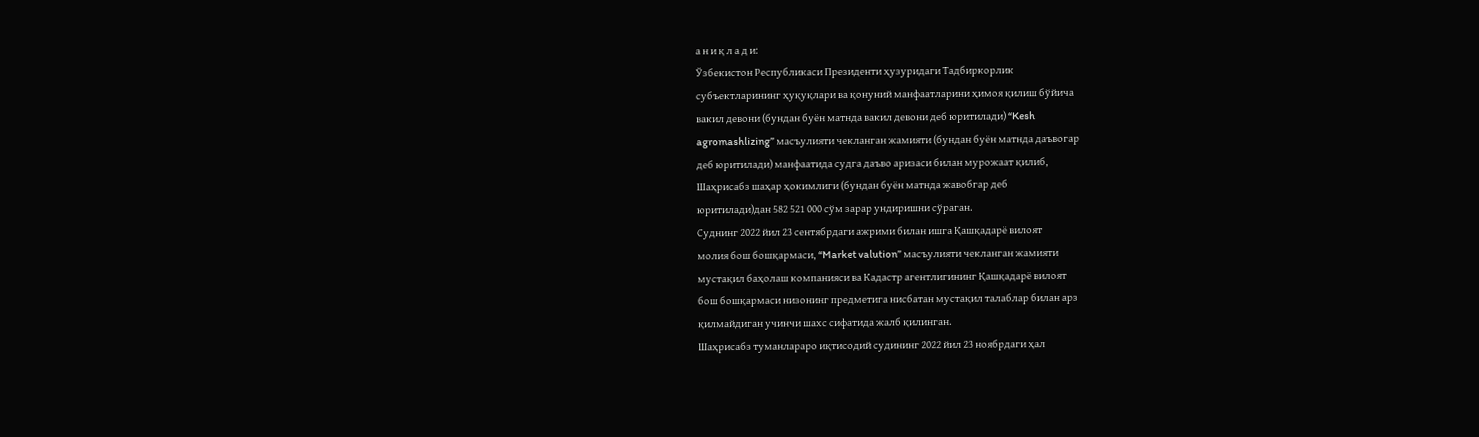а н и қ л а д и:
Ўзбекистон Республикаси Президенти ҳузуридаги Тадбиркорлик
субъектларининг ҳуқуқлари ва қонуний манфаатларини ҳимоя қилиш бўйича
вакил девони (бундан буён матнда вакил девони деб юритилади) “Kesh
agromashlizing” масъулияти чекланган жамияти (бундан буён матнда даъвогар
деб юритилади) манфаатида судга даъво аризаси билан мурожаат қилиб,
Шаҳрисабз шаҳар ҳокимлиги (бундан буён матнда жавобгар деб
юритилади)дан 582 521 000 сўм зарар ундиришни сўраган.
Суднинг 2022 йил 23 сентябрдаги ажрими билан ишга Қашқадарё вилоят
молия бош бошқармаси, “Market valution” масъулияти чекланган жамияти
мустақил баҳолаш компанияси ва Кадастр агентлигининг Қашқадарё вилоят
бош бошқармаси низонинг предметига нисбатан мустақил талаблар билан арз
қилмайдиган учинчи шахс сифатида жалб қилинган.
Шаҳрисабз туманлараро иқтисодий судининг 2022 йил 23 ноябрдаги ҳал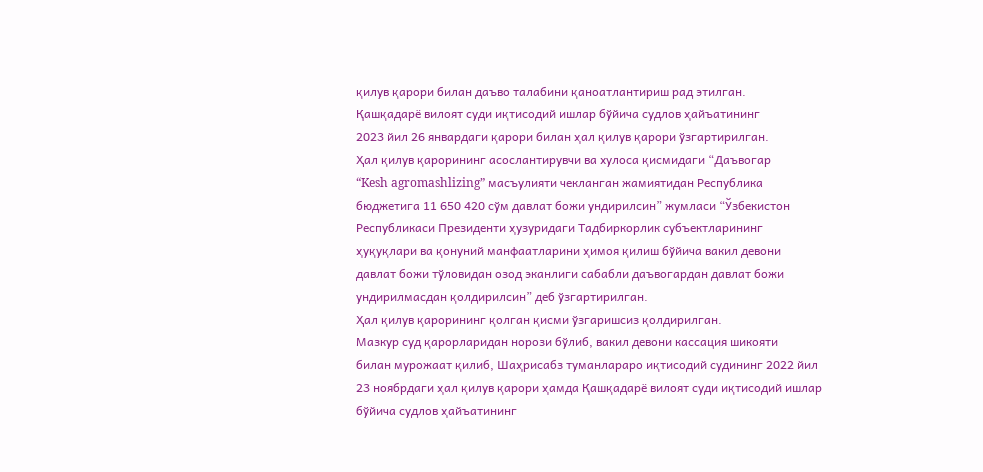қилув қарори билан даъво талабини қаноатлантириш рад этилган.
Қашқадарё вилоят суди иқтисодий ишлар бўйича судлов ҳайъатининг
2023 йил 26 январдаги қарори билан ҳал қилув қарори ўзгартирилган.
Ҳал қилув қарорининг асослантирувчи ва хулоса қисмидаги “Даъвогар
“Kesh agromashlizing” масъулияти чекланган жамиятидан Республика
бюджетига 11 650 420 сўм давлат божи ундирилсин” жумласи “Ўзбекистон
Республикаси Президенти ҳузуридаги Тадбиркорлик субъектларининг
ҳуқуқлари ва қонуний манфаатларини ҳимоя қилиш бўйича вакил девони
давлат божи тўловидан озод эканлиги сабабли даъвогардан давлат божи
ундирилмасдан қолдирилсин” деб ўзгартирилган.
Ҳал қилув қарорининг қолган қисми ўзгаришсиз қолдирилган.
Мазкур суд қарорларидан норози бўлиб, вакил девони кассация шикояти
билан мурожаат қилиб, Шаҳрисабз туманлараро иқтисодий судининг 2022 йил
23 ноябрдаги ҳал қилув қарори ҳамда Қашқадарё вилоят суди иқтисодий ишлар
бўйича судлов ҳайъатининг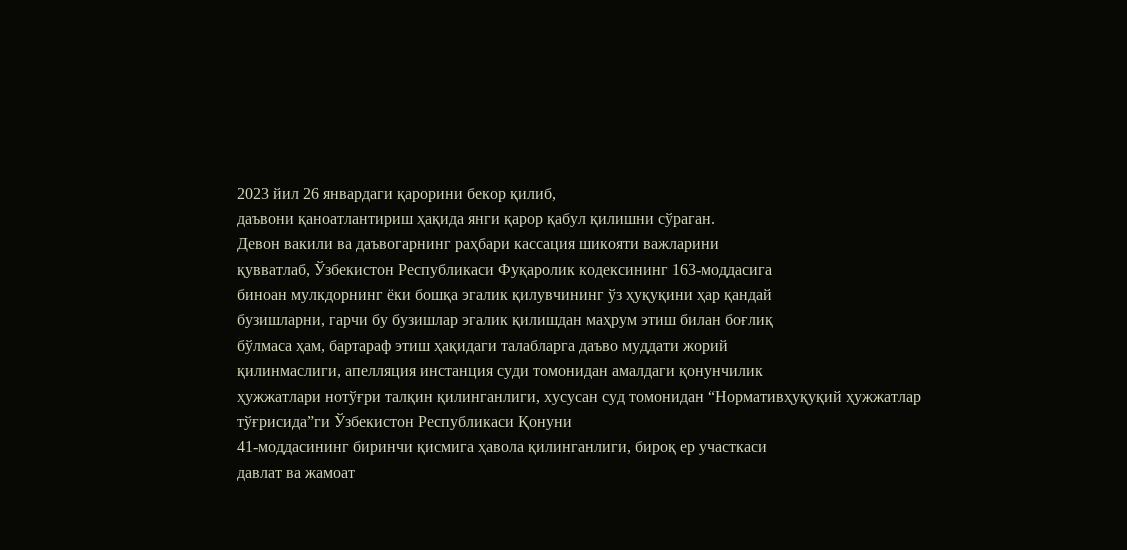2023 йил 26 январдаги қарорини бекор қилиб,
даъвони қаноатлантириш ҳақида янги қарор қабул қилишни сўраган.
Девон вакили ва даъвогарнинг раҳбари кассация шикояти важларини
қувватлаб, Ўзбекистон Республикаси Фуқаролик кодексининг 163-моддасига
биноан мулкдорнинг ёки бошқа эгалик қилувчининг ўз ҳуқуқини ҳар қандай
бузишларни, гарчи бу бузишлар эгалик қилишдан маҳрум этиш билан боғлиқ
бўлмаса ҳам, бартараф этиш ҳақидаги талабларга даъво муддати жорий
қилинмаслиги, апелляция инстанция суди томонидан амалдаги қонунчилик
ҳужжатлари нотўғри талқин қилинганлиги, хусусан суд томонидан “Нормативҳуқуқий ҳужжатлар тўғрисида”ги Ўзбекистон Республикаси Қонуни
41-моддасининг биринчи қисмига ҳавола қилинганлиги, бироқ ер участкаси
давлат ва жамоат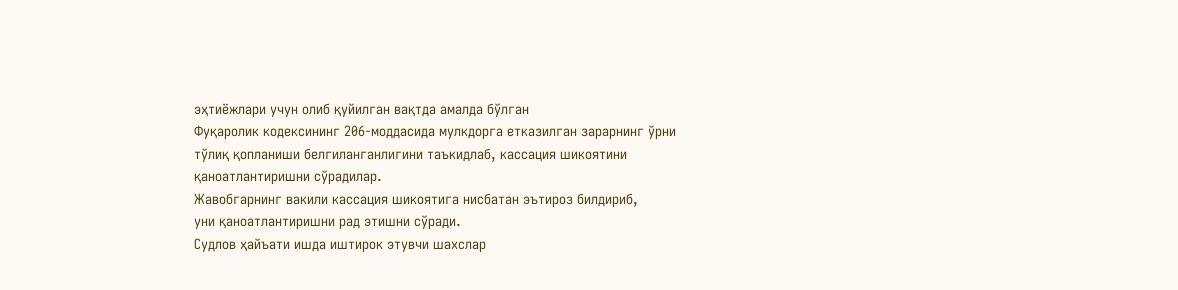эҳтиёжлари учун олиб қуйилган вақтда амалда бўлган
Фуқаролик кодексининг 206-моддасида мулкдорга етказилган зарарнинг ўрни
тўлиқ қопланиши белгиланганлигини таъкидлаб, кассация шикоятини
қаноатлантиришни сўрадилар.
Жавобгарнинг вакили кассация шикоятига нисбатан эътироз билдириб,
уни қаноатлантиришни рад этишни сўради.
Судлов ҳайъати ишда иштирок этувчи шахслар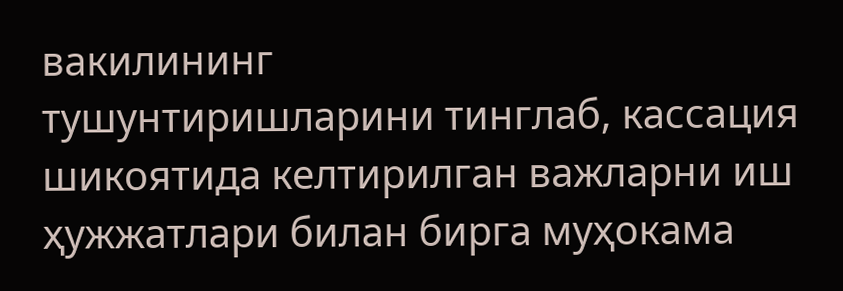вакилининг
тушунтиришларини тинглаб, кассация шикоятида келтирилган важларни иш
ҳужжатлари билан бирга муҳокама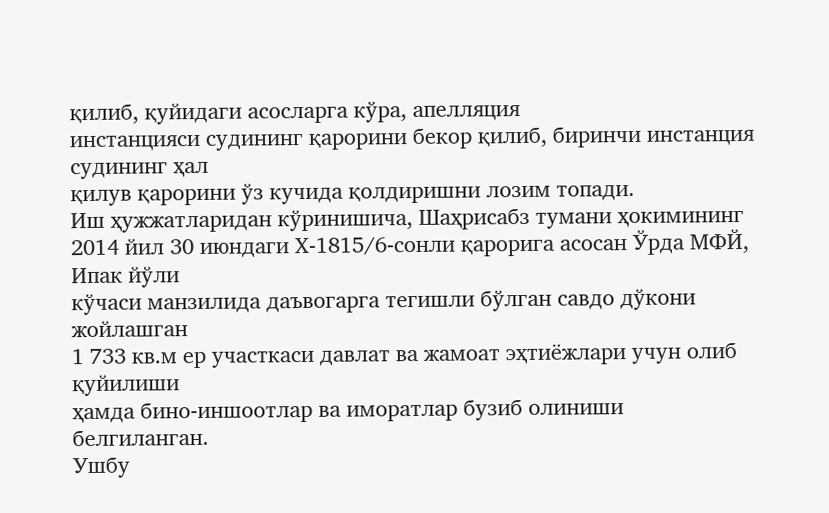қилиб, қуйидаги асосларга кўра, апелляция
инстанцияси судининг қарорини бекор қилиб, биринчи инстанция судининг ҳал
қилув қарорини ўз кучида қолдиришни лозим топади.
Иш ҳужжатларидан кўринишича, Шаҳрисабз тумани ҳокимининг
2014 йил 30 июндаги Х-1815/6-сонли қарорига асосан Ўрда МФЙ, Ипак йўли
кўчаси манзилида даъвогарга тегишли бўлган савдо дўкони жойлашган
1 733 кв.м ер участкаси давлат ва жамоат эҳтиёжлари учун олиб қуйилиши
ҳамда бино-иншоотлар ва иморатлар бузиб олиниши белгиланган.
Ушбу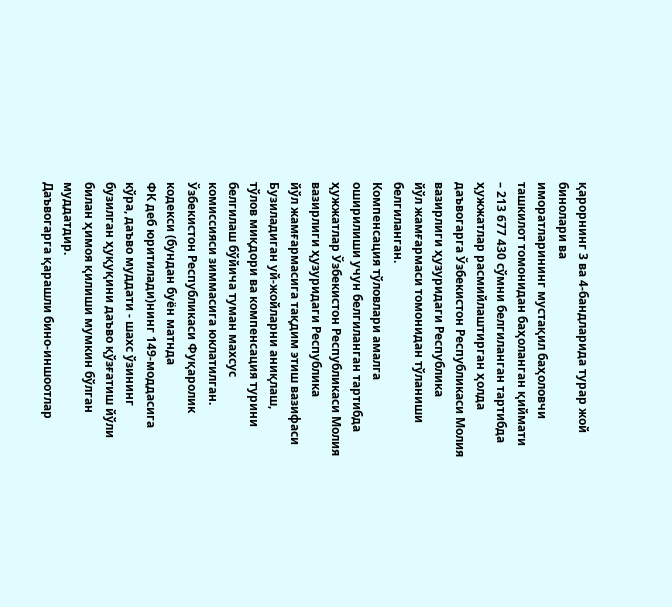қарорнинг 3 ва 4-бандларида турар жой бинолари ва
иморатларининг мустақил баҳоловчи ташкилот томонидан баҳоланган қиймати
– 213 677 430 сўмни белгиланган тартибда ҳужжатлар расмийлаштирган ҳолда
даъвогарга Ўзбекистон Республикаси Молия вазирлиги ҳузуридаги Республика
йўл жамғармаси томонидан тўланиши белгиланган.
Компенсация тўловлари амалга оширилиши учун белгиланган тартибда
ҳужжатлар Ўзбекистон Республикаси Молия вазирлиги ҳузуридаги Республика
йўл жамғармасига тақдим этиш вазифаси Бузиладиган уй-жойларни аниқлаш,
тўлов миқдори ва компенсация турини белгилаш бўйича туман махсус
комиссияси зиммасига юклатилган.
Ўзбекистон Республикаси Фуқаролик кодекси (бундан буён матнда
ФК деб юритилади)нинг 149-моддасига кўра, даъво муддати - шахс ўзининг
бузилган ҳуқуқини даъво қўзғатиш йўли билан ҳимоя қилиши мумкин бўлган
муддатдир.
Даъвогарга қарашли бино-иншоотлар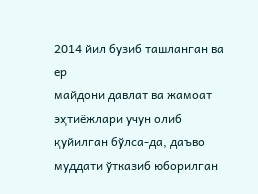2014 йил бузиб ташланган ва ер
майдони давлат ва жамоат эҳтиёжлари учун олиб қуйилган бўлса-да, даъво
муддати ўтказиб юборилган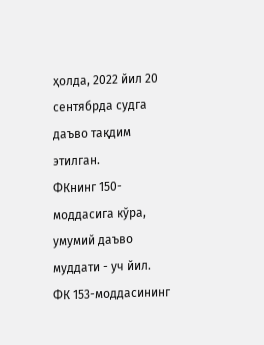ҳолда, 2022 йил 20 сентябрда судга даъво тақдим
этилган.
ФКнинг 150-моддасига кўра, умумий даъво муддати - уч йил.
ФК 153-моддасининг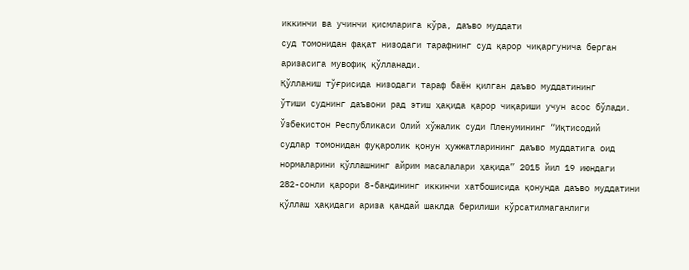иккинчи ва учинчи қисмларига кўра, даъво муддати
суд томонидан фақат низодаги тарафнинг суд қарор чиқаргунича берган
аризасига мувофиқ қўлланади.
Қўлланиш тўғрисида низодаги тараф баён қилган даъво муддатининг
ўтиши суднинг даъвони рад этиш ҳақида қарор чиқариши учун асос бўлади.
Ўзбекистон Республикаси Олий хўжалик суди Пленумининг “Иқтисодий
судлар томонидан фуқаролик қонун ҳужжатларининг даъво муддатига оид
нормаларини қўллашнинг айрим масалалари ҳақида” 2015 йил 19 июндаги
282-сонли қарори 8-бандининг иккинчи хатбошисида қонунда даъво муддатини
қўллаш ҳақидаги ариза қандай шаклда берилиши кўрсатилмаганлиги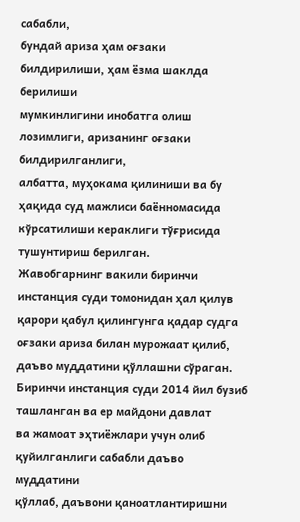сабабли,
бундай ариза ҳам оғзаки билдирилиши, ҳам ёзма шаклда берилиши
мумкинлигини инобатга олиш лозимлиги, аризанинг оғзаки билдирилганлиги,
албатта, муҳокама қилиниши ва бу ҳақида суд мажлиси баённомасида
кўрсатилиши кераклиги тўғрисида тушунтириш берилган.
Жавобгарнинг вакили биринчи инстанция суди томонидан ҳал қилув
қарори қабул қилингунга қадар судга оғзаки ариза билан мурожаат қилиб,
даъво муддатини қўллашни сўраган.
Биринчи инстанция суди 2014 йил бузиб ташланган ва ер майдони давлат
ва жамоат эҳтиёжлари учун олиб қуйилганлиги сабабли даъво муддатини
қўллаб, даъвони қаноатлантиришни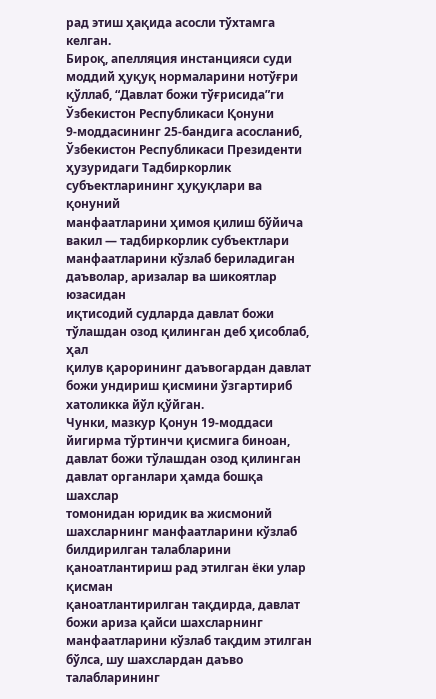рад этиш ҳақида асосли тўхтамга келган.
Бироқ, апелляция инстанцияси суди моддий ҳуқуқ нормаларини нотўғри
қўллаб, “Давлат божи тўғрисида”ги Ўзбекистон Республикаси Қонуни
9-моддасининг 25-бандига асосланиб, Ўзбекистон Республикаси Президенти
ҳузуридаги Тадбиркорлик субъектларининг ҳуқуқлари ва қонуний
манфаатларини ҳимоя қилиш бўйича вакил — тадбиркорлик субъектлари
манфаатларини кўзлаб бериладиган даъволар, аризалар ва шикоятлар юзасидан
иқтисодий судларда давлат божи тўлашдан озод қилинган деб ҳисоблаб, ҳал
қилув қарорининг даъвогардан давлат божи ундириш қисмини ўзгартириб
хатоликка йўл қўйган.
Чунки, мазкур Қонун 19-моддаси йигирма тўртинчи қисмига биноан,
давлат божи тўлашдан озод қилинган давлат органлари ҳамда бошқа шахслар
томонидан юридик ва жисмоний шахсларнинг манфаатларини кўзлаб
билдирилган талабларини қаноатлантириш рад этилган ёки улар қисман
қаноатлантирилган тақдирда, давлат божи ариза қайси шахсларнинг
манфаатларини кўзлаб тақдим этилган бўлса, шу шахслардан даъво
талабларининг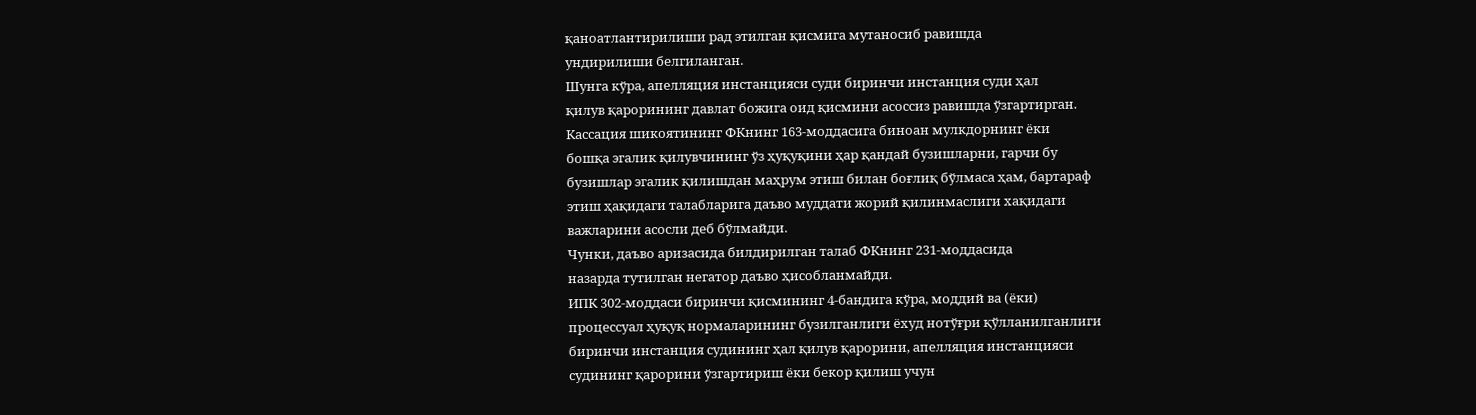қаноатлантирилиши рад этилган қисмига мутаносиб равишда
ундирилиши белгиланган.
Шунга кўра, апелляция инстанцияси суди биринчи инстанция суди ҳал
қилув қарорининг давлат божига оид қисмини асоссиз равишда ўзгартирган.
Кассация шикоятининг ФКнинг 163-моддасига биноан мулкдорнинг ёки
бошқа эгалик қилувчининг ўз ҳуқуқини ҳар қандай бузишларни, гарчи бу
бузишлар эгалик қилишдан маҳрум этиш билан боғлиқ бўлмаса ҳам, бартараф
этиш ҳақидаги талабларига даъво муддати жорий қилинмаслиги хақидаги
важларини асосли деб бўлмайди.
Чунки, даъво аризасида билдирилган талаб ФКнинг 231-моддасида
назарда тутилган негатор даъво ҳисобланмайди.
ИПК 302-моддаси биринчи қисмининг 4-бандига кўра, моддий ва (ёки)
процессуал ҳуқуқ нормаларининг бузилганлиги ёхуд нотўғри қўлланилганлиги
биринчи инстанция судининг ҳал қилув қарорини, апелляция инстанцияси
судининг қарорини ўзгартириш ёки бекор қилиш учун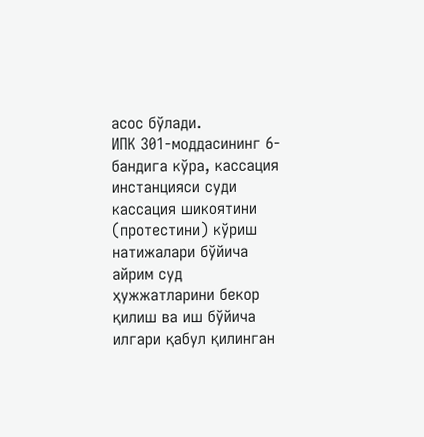асос бўлади.
ИПК 301-моддасининг 6-бандига кўра, кассация инстанцияси суди
кассация шикоятини (протестини) кўриш натижалари бўйича айрим суд
ҳужжатларини бекор қилиш ва иш бўйича илгари қабул қилинган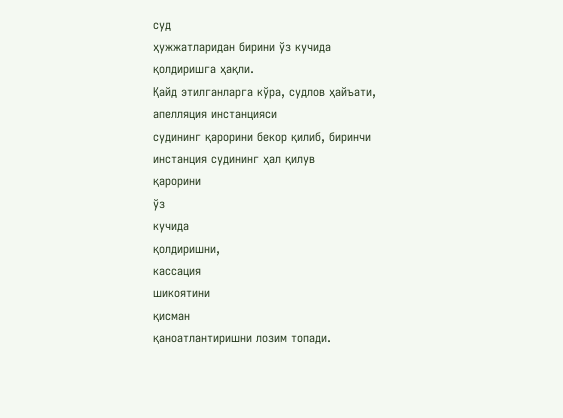суд
ҳужжатларидан бирини ўз кучида қолдиришга ҳақли.
Қайд этилганларга кўра, судлов ҳайъати, апелляция инстанцияси
судининг қарорини бекор қилиб, биринчи инстанция судининг ҳал қилув
қарорини
ўз
кучида
қолдиришни,
кассация
шикоятини
қисман
қаноатлантиришни лозим топади.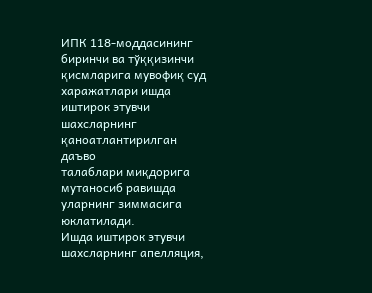ИПК 118-моддасининг биринчи ва тўққизинчи қисмларига мувофиқ суд
харажатлари ишда иштирок этувчи шахсларнинг қаноатлантирилган даъво
талаблари миқдорига мутаносиб равишда уларнинг зиммасига юклатилади.
Ишда иштирок этувчи шахсларнинг апелляция,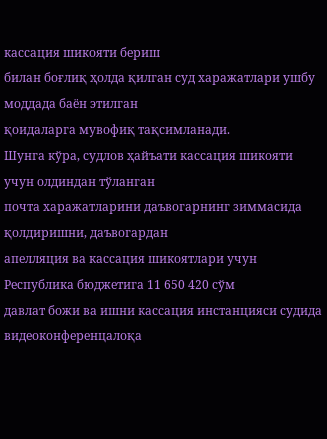кассация шикояти бериш
билан боғлиқ ҳолда қилган суд харажатлари ушбу моддада баён этилган
қоидаларга мувофиқ тақсимланади.
Шунга кўра, судлов ҳайъати кассация шикояти учун олдиндан тўланган
почта харажатларини даъвогарнинг зиммасида қолдиришни, даъвогардан
апелляция ва кассация шикоятлари учун Республика бюджетига 11 650 420 сўм
давлат божи ва ишни кассация инстанцияси судида видеоконференцалоқа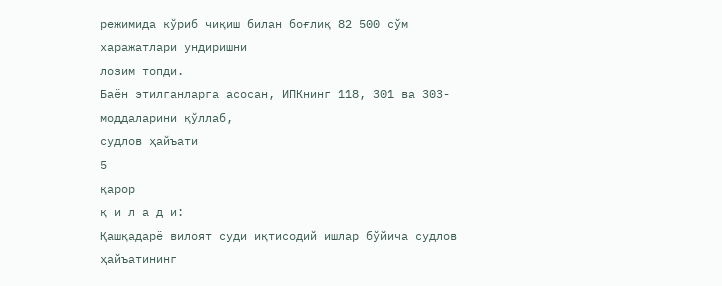режимида кўриб чиқиш билан боғлиқ 82 500 сўм харажатлари ундиришни
лозим топди.
Баён этилганларга асосан, ИПКнинг 118, 301 ва 303-моддаларини қўллаб,
судлов ҳайъати
5
қарор
қ и л а д и:
Қашқадарё вилоят суди иқтисодий ишлар бўйича судлов ҳайъатининг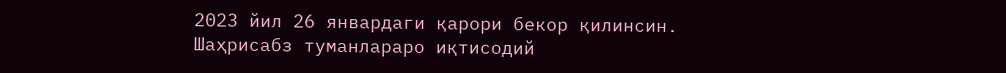2023 йил 26 январдаги қарори бекор қилинсин.
Шаҳрисабз туманлараро иқтисодий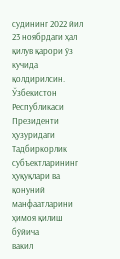судининг 2022 йил 23 ноябрдаги ҳал
қилув қарори ўз кучида қолдирилсин.
Ўзбекистон Республикаси Президенти ҳузуридаги Тадбиркорлик
субъектларининг ҳуқуқлари ва қонуний манфаатларини ҳимоя қилиш бўйича
вакил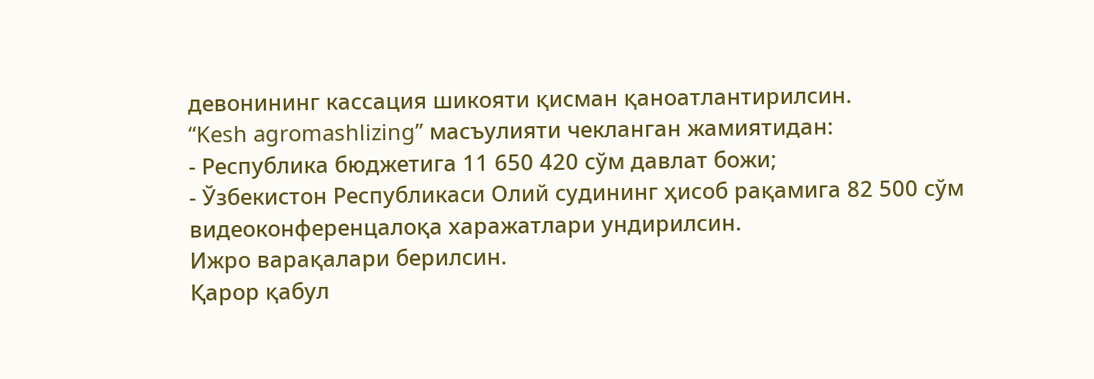девонининг кассация шикояти қисман қаноатлантирилсин.
“Kesh agromashlizing” масъулияти чекланган жамиятидан:
- Республика бюджетига 11 650 420 сўм давлат божи;
- Ўзбекистон Республикаси Олий судининг ҳисоб рақамига 82 500 сўм
видеоконференцалоқа харажатлари ундирилсин.
Ижро варақалари берилсин.
Қарор қабул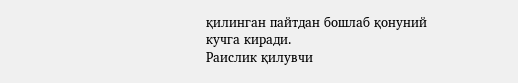қилинган пайтдан бошлаб қонуний кучга киради.
Раислик қилувчи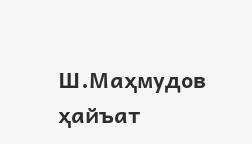Ш.Маҳмудов
ҳайъат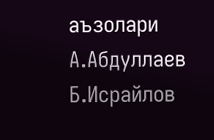аъзолари
А.Абдуллаев
Б.Исрайлов